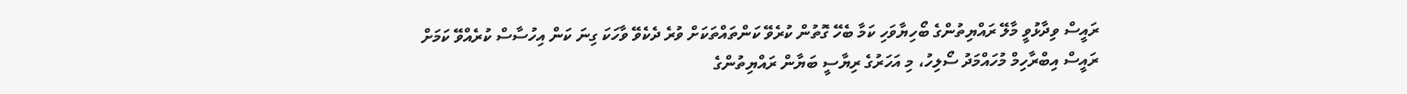ރައީސް ވިދާޅުވީ މާލޭ ރައްޔިތުންގެ ބޯހިޔާވަހި ކަމާ ބެހޭ ގޮތުން ކުރެވޭ ކަންތައްތަކަށް ވުރެ ދެކެވޭ ވާހަކަ ގިނަ ކަން އިހުސާސް ކުރެއްވޭ ކަމަށް
ރައީސް އިބްރާހިމް މުހައްމަދު ސޯލިހު، މި އަހަރުގެ ރިޔާސީ ބަޔާން ރައްޔިތުންގެ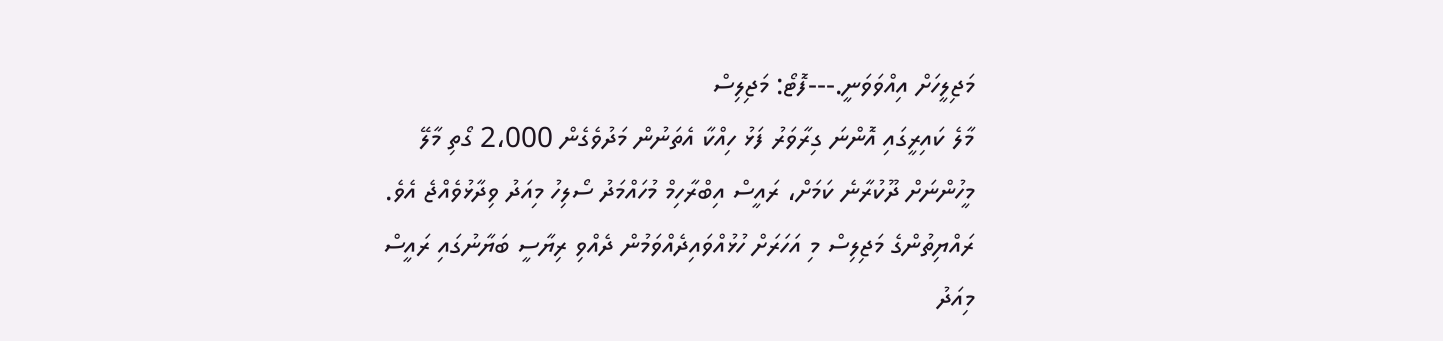މަޖިލީހަށް އިއްވަވަނީ.---ފޮޓޯ: މަޖިލިސް
މާލެ ކައިރީގައި އޮންނަ ގިރާވަރު ފަޅު ހިއްކާ އެތަނުން މަދުވެގެން 2،000 ގޯތި މާލޭ މީހުންނަށް ދޫކުރާނެ ކަމަށް، ރައީސް އިބްރާހިމް މުހައްމަދު ސޯލިހު މިއަދު ވިދާޅުވެއްޖެ އެވެ.
ރައްޔިތުންގެ މަޖިލިސް މި އަހަރަށް ހުޅުއްވައިދެއްވަމުން ދެއްވި ރިޔާސީ ބަޔާނުގައި ރައީސް މިއަދު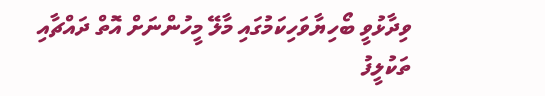ވިދާޅުވީ ބޯހިޔާވަހިކަމުގައި މާލޭ މީހުންނަށް އޮތް ދައްޗާއި ތަކުލީފު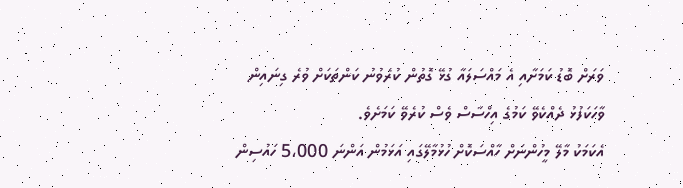ވަރަށް ބޮޑު ކަމަށާއި އެ މައްސަލައާ ގުޅޭ ގޮތުން ކުރެވުނު ކަންތަކަށް ވުރެ ގިނައިން ވާހަކަފުޅު ދެއްކެވޭ ކަމުގެ އިހްސާސް ވެސް ކުރެވޭ ކަމަށެވެ.
އެކަމަކު މާލޭ މީހުންނަށް ހާއްސަކޮށް ހުޅުމާލޭގައި އަޅަމުން އަންނަ 5،000 ހައުސިން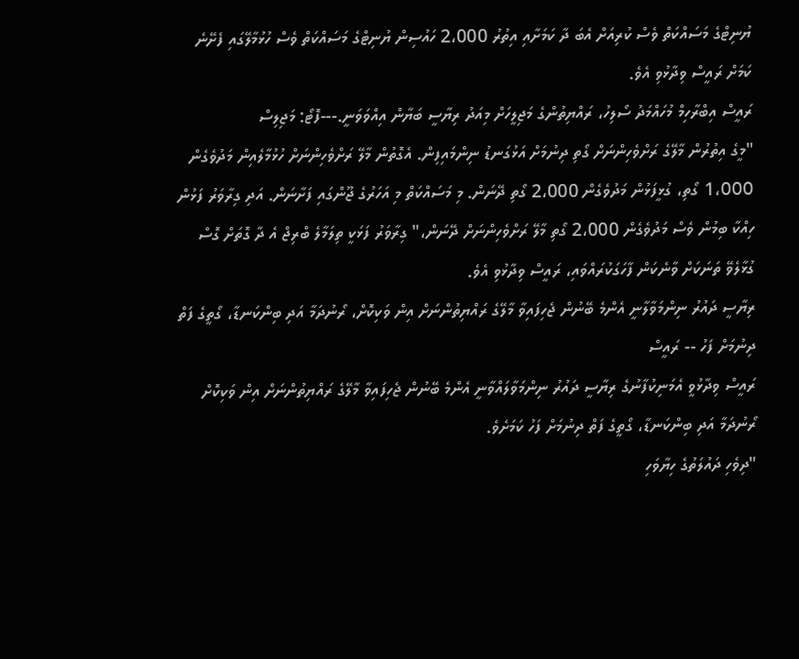ޔުނިޓްގެ މަސައްކަތް ވެސް ކުރިއަށް އެބަ ދާ ކަމަށާއި އިތުރު 2،000 ހައުސިން ޔުނިޓްގެ މަސައްކަތް ވެސް ހުޅުމާލޭގައި ފެށޭނެ ކަމަށް ރައީސް ވިދާޅުވި އެވެ.
ރައީސް އިބްރާހިމް މުހައްމަދު ސޯލިހު، ރައްޔިތުންގެ މަޖިލީހަށް މިއަދު ރިޔާސީ ބަޔާން އިއްވަވަނީ.---ފޮޓޯ: މަޖިލިސް
"މީގެ އިތުރުން މާލޭގެ ރަށްވެހިންނަށް ގޯތި ދިނުމަށް އަޅުގަނޑު ނިންމައިފިން. އެގޮތުން މާލޭ ރަށްވެހިންނަށް ހުޅުމާލެއިން މަދުވެގެން 1،000 ގޯތި، ގުޅީފަޅުން މަދުވެގެން 2،000 ގޯތި ދޭނަން. މި މަސައްކަތް މި އަހަރުގެ ޖޫންގައި ފަށާނަން. އަދި ގިރާވަރު ފަޅުން ހިއްކާ ބިމުން ވެސް މަދުވެގެން 2،000 ގޯތި މާލޭ ރަށްވެހިންނަށް ދޭނަން،" ގިރާވަރު ފަޅަކީ ތިލަމާލެ ބްރިޖް އެ ދާ ގޮތަށް ގޮސް ގުޅާލެވޭ ތަނަކަށް ވާނެކަން ފާހަގަކުރައްވައި، ރައީސް ވިދާޅުވި އެވެ.
ރިޔާސީ ދައުރު ނިންމަވާލާނީ އެންމެ ބޭނުން ޖެހިފައިވާ މާލޭގެ ރައްޔިތުންނަށް އިން ވަކިކޮށް، ރޯނުދަމާ އަދި ބިންކަނޑާ، ގޯތީގެ ފަތް ދިނުމަށް ފަހު -- ރައީސް
ރައީސް ވިދާޅުވީ އެމަނިކުފާނުގެ ރިޔާސީ ދައުރު ނިންމަވާލައްވާނީ އެންމެ ބޭނުން ޖެހިފައިވާ މާލޭގެ ރައްޔިތުންނަށް އިން ވަކިކޮށް ރޯނުދަމާ އަދި ބިންކަނޑާ، ގޯތީގެ ފަތް ދިނުމަށް ފަހު ކަމަށެވެ.
"ދިވެހި ދައުލަތުގެ ހިޔާވަހި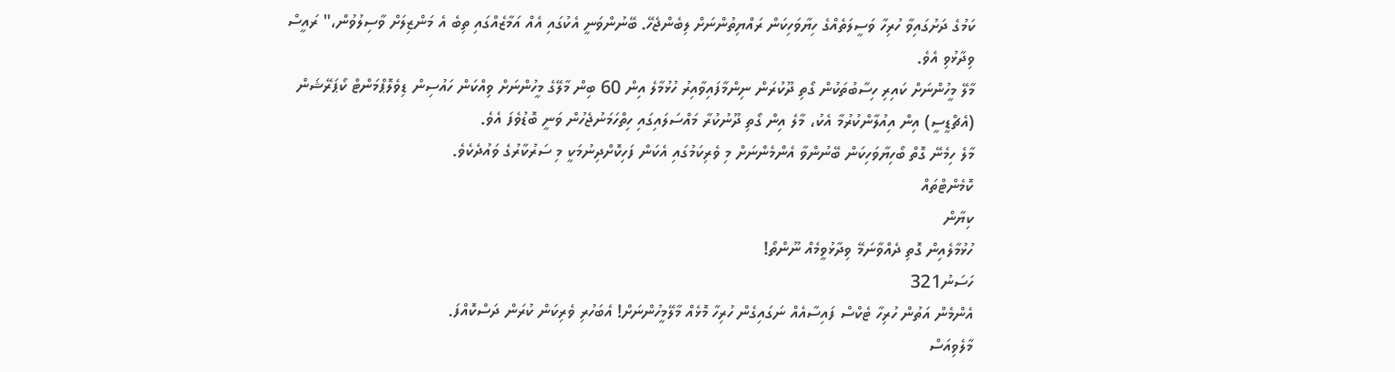ކަމުގެ ދަށުގައިވާ ހުރިހާ ވަސީލަތެއްގެ ހިޔާވަހިކަން ރައްޔިތުންނަށް ލިބެންޖެހޭ. ބޭނުންވަނީ އެކުގައި އެއް އަމާޒެއްގައި ތިބެ އެ މަންޒިލަށް ވާސިލުވުން،" ރައީސް ވިދާޅުވި އެވެ.
މާލޭ މީހުންނަށް ކައިރި ހިސާބުތަކުން ގޯތި ދޫކުރަން ނިންމާފައިވާއިރު ހުޅުމާލެ އިން 60 ބިން މާލޭގެ މީހުންނަށް ވިއްކަން ހައުސިން ޑިވެލޮޕްމަންޓް ކޯޕަރޭޝަން (އެޗްޑީސީ) އިން އިއުލާންކުރުމާ އެކު، މާލެ އިން ގޯތި ދޫނުކުރާ މައްސަލައިގައި ހިތްހަމަނުޖެހުން ވަނީ ބޮޑުވެފަ އެވެ.
މާލެ ހިމެނޭ ގޮތް ބޯހިޔާވަހިކަން ބޭނުންވާ އެންމެންނަށް މި ވެރިކަމުގައި އެކަން ފަހިކޮށްދިނުމަކީ މި ސަރުކާރުގެ ވައުދެކެވެ.
ކޮމެންޓްތައް
ކިޔާން
ހުޅުމާލެއިން ގޮތި ދެއްވާނަމޭ ވިދާޅުވީމެއް ނޫންތޯ!
ހަސަނު321
އެންމެން އަތުން ހުރިހާ ޓެކްސް ފައިސާއެއް ނަގައިގެން ހުރިހާ މޮޅެއް މާލޭމީހުންނަށް! އެބަހުރި ވެރިކަން ކުރަން ދަސްކޮއްފަ.
މާލެވިއަސް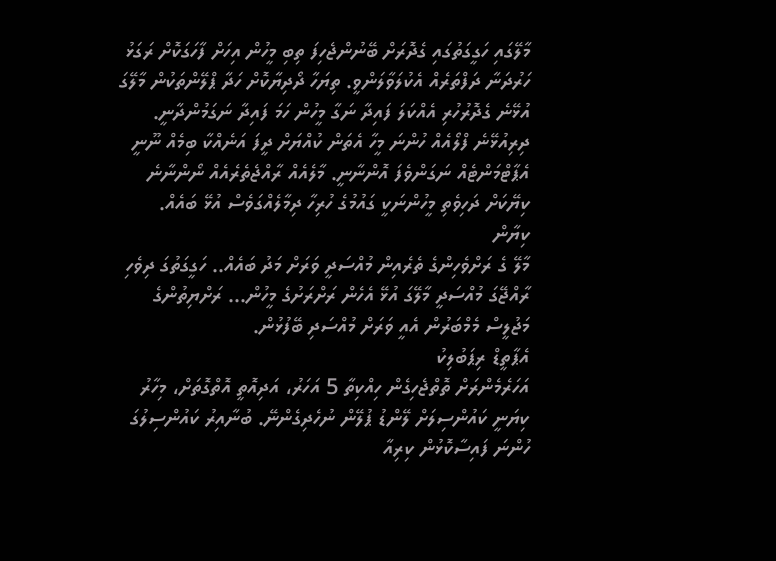މާލޭގައި ހަގީގަތުގައި ގެދޮރަށް ބޭނުންޖެހިފަ ތިބި މީހުން އިހަށް ފާހަގަކޮށް ރަގަޅު ހަރުދަނާ ދަފްތަރެއް އެކުލަވާލަންވީ. ތިޔަހާ ދޯދިޔާކޮށް ހަދާ ޕްލޭންތަކުން މާލޭގަ އުޅޭނެ ގެދޮރުހުރި އެއްކަލަ ފައިދާ ނަގާ މީހުން ހަމަ ފައިދާ ނަގަމުންދާނީ. ދިރިއުޅޭނެ ފްލޯއެއް ހުންނަ މީހާ އެތަން ކުއްޔަށް ދީފަ އަނެއްކާ ބިމެއް ނޫނީ އެޕާޓްމަންޓެއް ނަގަންވެފަ އޮންނާނީ. މާލެއެއް ރާއްޖެތެރެއެއް ނޯންނާނެ ކިޔޭކަށް ދަހިވެތި މީހުންނަކީ ގައުމުގެ ހުރިހާ ދިމާލެއްގަވެސް އުޅޭ ބައެއް.
ކިޔާން
މާލޭ ގެ ރަށްވެހިންގެ ތެރެއިން މުއްސަދީ ވަރަށް މަދު ބައެއް.. ހަގީގަތުގަ ދިވެހި ރާއްޖޭގަ މުއްސަދީ މާލޭގަ އުޅޭ އެހެން ރަށްރަށުގެ މީހުން... ރަށްޔިތުންގެ މަޖުލީސް މެމްބަރުން އެއީ ވަރަށް މުއްސަދި ބޭފުޅުން.
އެޕާތީޑް ރިޕަބުލިކު
އަހަރެމެންރަށް ތޮތްޖެހިގެން ހިއްކިތާ 5 އަހަރު، އަދިއޮތީ އޮތްގޮތަށް، މިހާރު ކިޔަނީ ކައުންސިލަށް ލޭންޑު ޕުލޭން ނުހެދިގެންނޭ. ބުނާއިރު ކައުންސިލުގަ ހުންނަ ފައިސާކޮޅުން ކިރިއާ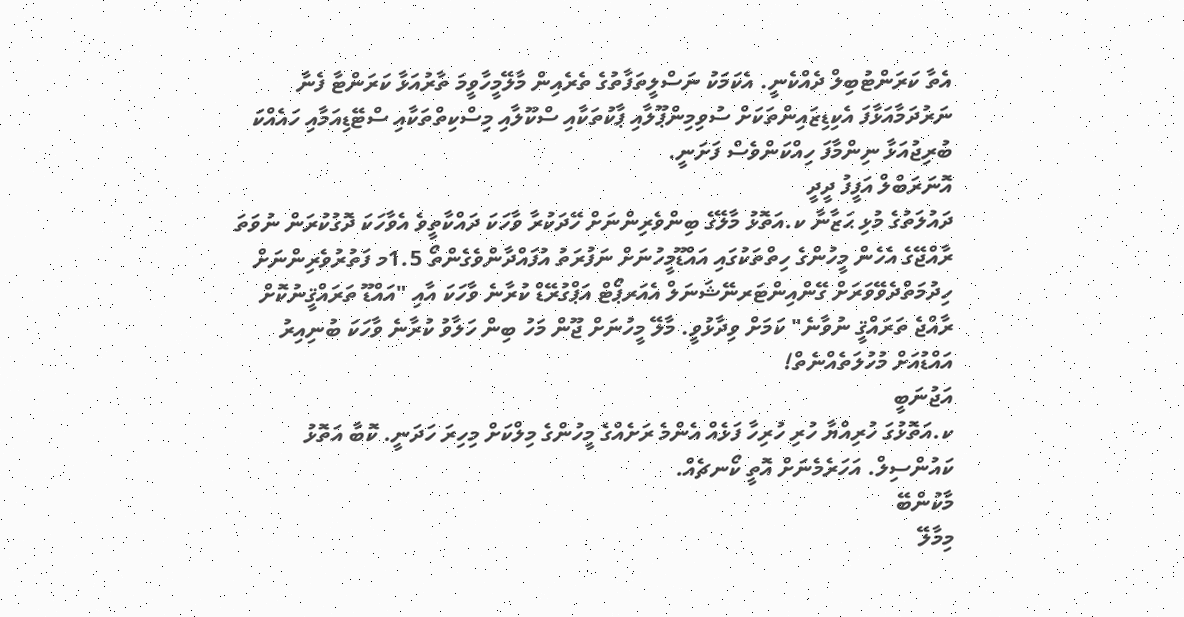އެތާ ކަރަންޓުބިލް ދެއްކެނީ. އެކަމަކު ނަސްލީތަފާތުގެ ތެރެއިން މާލޭމީހާވީމަ ތާރުއަޅާ ކަރަންޓާ ފެނާ ނަރުދަމާއަޅާފަ އެކިޑިޒައިންތަކަށް ސުވިމިންޕޫލާއި ޕާކުތަކާއި ސްކޫލާއި މިސްކިތްތަކާއި ސްޓޭޑިއަމާއި ހައެއްކަ ބުރިޖުއަޅާ ނިންމާފަ ހިއްކަންވެސް ފަށަނީ.
އޮނަރަބްލް އަފީފު ދީދީ
ދައުލަތުގެ މުޅި ޙަޒާނާ ކ.އަތޮޅު މާލޭގެ ބިންވެރިންނަށް ހޭދަކުރާ ވާހަކަ ދައްކާތީވެ އެވާހަކަ ދޮގުކުރަން ނުވަތަ ރާއްޖޭގެ އެހެން މީހުންގެ ހިތްތަކުގައި އައްޑޫމީހުނަށް ނަފުރަތު އުފައްދާންވެގެންތޯ 1.5މ ފަތުރުވެރިންނަށް ހިދުމަތްދެވޭވަރަށް ގޭންއިންޓަރނޭޝަނަލް އެއަރޕޯޓް އަޕްގުރޭޑް ކުރާނެ ވާހަކަ އާއި "އައްޑޫ ތަރައްޤީނުކޮށް ރާއްޖެ ތަރައްޤީ ނުވާނެ" ކަމަށް ވިދާޅުވީ. މާލޭ މީހުނަށް ޖޫން މަހު ބިން ހަލާވު ކުރާނެ ވާހަކަ ބުނިއިރު އައްޑުއަށް މުހުލަތެއްނެތް!
އަޖުނަބީ
ކ.އަތޮޅުގަ ހުރިއްޔާ ހުރި ހުރިހާ ފަޅެއް އެންމެ ރަށެއްގެ މީހުންގެ މިލްކަށް މިހިރަ ހަދަނީ. ކޮބާ އަތޮޅު ކައުންސިލް. އަހަރެމެނަށް އޮތީ ކޯނޗެއް.
މާކުންބޭ
މިމާލޭ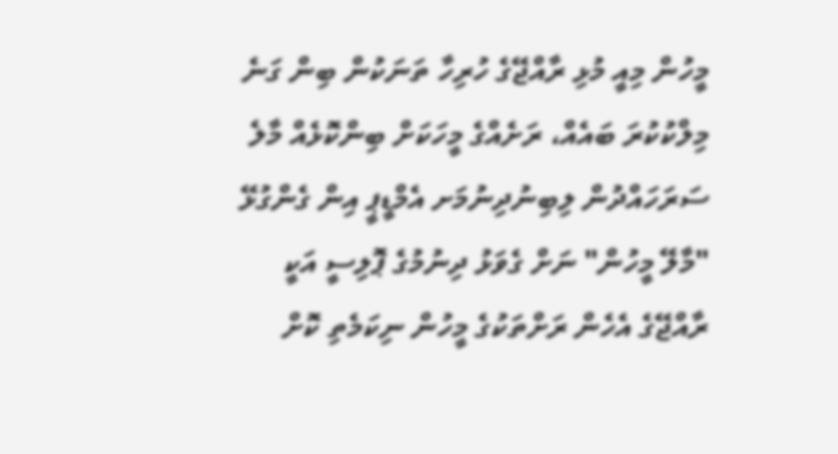މީހުން މިއީ މުޅި ރާއްޖޭގެ ހުރިހާ ތަނަކުން ބިން ގަނެ މިލްކުކުރަ ބައެއް، ރަށެއްގެ މީހަކަށް ބިންކޮޅެއް މާލެ ސަރަހައްދުން ލިބިނުދިނުމަށ އެމްޑީޕީ އިން ގެންގުޅޭ "މާލޭ މީހުން" ނަށް ގެވަޅު ދިނުމުގެ ޕޮލިސީ އަކީ ރާއްޖޭގެ އެހެން ރަށްތަކުގެ މީހުން ނިކަމެތި ކޮށް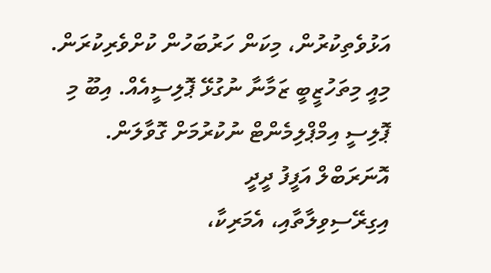އަޅުވެތިކުރުން، މިކަން ހަރުބަހުން ކުށްވެރިކުރަން. މިއީ މިތަހުޒީބީ ޒަމާނާ ނުގުޅޭ ޕޮލިސީއެއް. އިބޫ މި ޕޮލިސީ އިމްޕްލިމެންޓް ނުކުރުމަށް ގޮވާލަން.
އޮނަރަބްލް އަފީފު ދީދީ
އިގިރޭސިވިލާތާއި، އެމަރިކާ،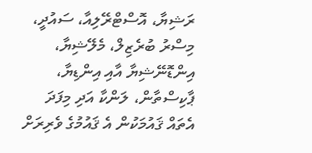ރަޝިޔާ، އޮސްޓްރޭލިއާ، ސައުދީ، މިސްރު ބުރެޒިލް، މެލޭޝިޔާ، އިންޑޮނޭޝިޔާ އާއި އިންޑިޔާ، ޕާކިސްތާން، ލަންކާ އަދި މިފަދަ އެތައް ޤައުމަކުން އެ ޤައުމުގެ ވެރިރަށް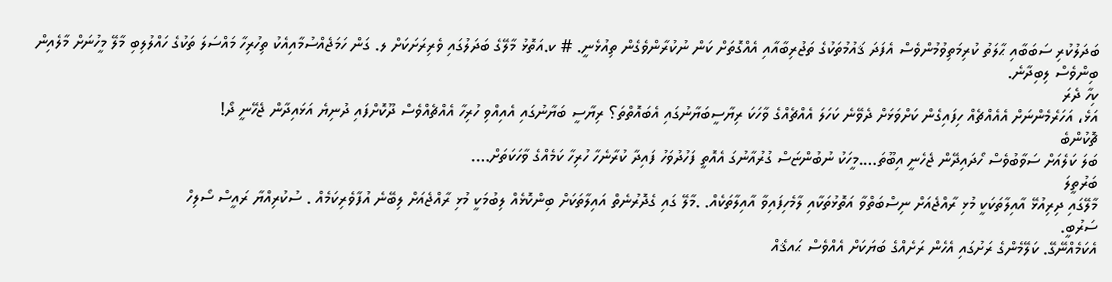ބަދަލުކުރި ސަބަބާއި ޙާލަތު ކުރިމަތިވުމުންވެސް އެފަދަ ޤައުމުތަކުގެ ތަޖުރިބާއާއި އެއްގޮތަށް ކަން ނުކުރާންވެގެން ތިއުޅެނީ. # ކ.އަތޮޅު މާލޭގެ ބަދަލުގައި ވެރިރަށަކަށް ލ. ގަން ހަމަޖެއްސުމާއިއެކު ތިހުރިހާ މައްސަލަ ތަކުގެ ހައްލުލިބި މާލޭ މީހުނަށް މާލެއިން ބިންވެސް ލިބިދާނެ.
ކިހާ ދެރަ
އަޅެ، އަހަރެމެންނަށް އެއެއްޗެއް ހިފައިގެން ކަށްވަޅަށް ދެވޭނެ ކަހަލަ އެއްޗެއްގެ ވާހަކަ ރިޔާސީބަޔާނުގައި އެބައޮތްތަ؟ ރިޔާސީ ބަޔާނުގައި އެއިއްވި ހުރިހާ އެއްޗެއްވެސް ދޫކޮށްފައި ދުނިޔެ އަޅައިދާން ޖެހޭނީ ދޯ!
ޗޮކުންބެ
ބަލަ ކަލެއަށް ސަވާބުވެސް ހޯދައިދޭން ޖެހެނީ އިބޫތަ….މީހަކު ނުބުންޏަސް ގުރުއާނުގަ އެއޮތީ ފަހުދުވަހު ފައިދާ ކުރާނެހާ ހުރިހާ ކަމެއްގެ ވާހަކަތަށް….
ބަރުތީލަ
މާލޭގައި ދިރިއުޅޭ އާއިލާތަކަކީ މުޅި ރާއްޖެއަށް ނިސްބަތްވާ އަތޮޅުތަކާއި ލާމެހިފައިވާ އާއިލާތަކެއް. .މާލޭ ގައި ގެދޮރުނެތް އައިލާތަކަށް ބިންކޮޅެއް ލިބުމަކީ މުޅި ރާއްޖެއަށް ލިބޭނެ އުފާވެރިކަމެއް . ސުކުރިއްޔާ ރައީސް ސޯލިހް
ސަރުބީ.
އެކަމެއްނޭގޭ. ކަލޭމެންގެ ރަށުގައި އެހެން ރަށެއްގެ ބަޔަކަށް އެއްވެސް ޙައޤެއް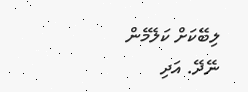ލިބޭކަށް ކަލޭމެން ނޭދޭ. އަދި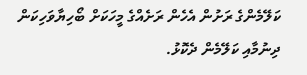ކަލޭމެންގެ ރަށުން އެހެން ރަށެއްގެ މީހަކަށް ބޯހިޔާވަހިކަން ދިނުމާއި ކަލޭމެން ދެކޮޅު.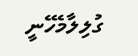ގުލިލާމެހޭނީ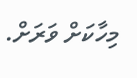މިހާކަށް ވަރަށް.